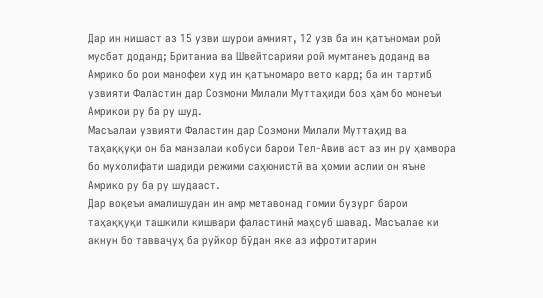Дар ин нишаст аз 15 узви шурои амният, 12 узв ба ин қатъномаи рой мусбат доданд; Британиа ва Швейтсарияи рой мумтанеъ доданд ва Амрико бо рои манофеи худ ин қатъномаро вето кард; ба ин тартиб узвияти Фаластин дар Созмони Милали Муттаҳиди боз ҳам бо монеъи Амрикои ру ба ру шуд.
Масъалаи узвияти Фаластин дар Созмони Милали Муттаҳид ва таҳаққуқи он ба манзалаи кобуси барои Тел-Авив аст аз ин ру ҳамвора бо мухолифати шадиди режими саҳюнистӣ ва ҳомии аслии он яъне Амрико ру ба ру шудааст.
Дар воқеъи амалишудан ин амр метавонад гомии бузург барои таҳаққуқи ташкили кишвари фаластинӣ маҳсуб шавад. Масъалае ки акнун бо тавваҷуҳ ба руйкор бӯдан яке аз ифротитарин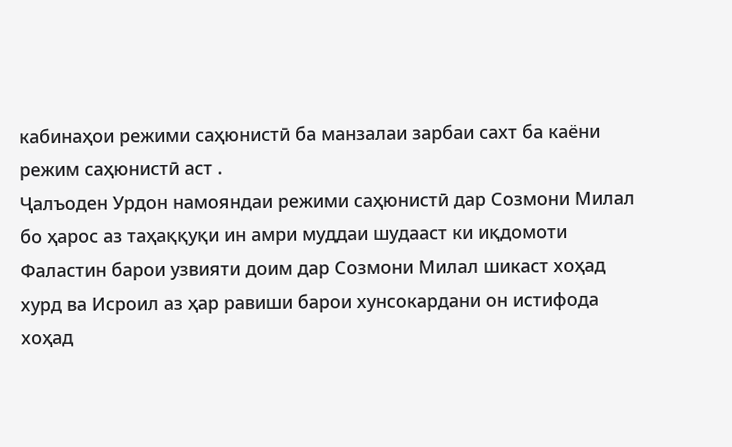кабинаҳои режими саҳюнистӣ ба манзалаи зарбаи сахт ба каёни режим саҳюнистӣ аст .
Ҷалъоден Урдон намояндаи режими саҳюнистӣ дар Созмони Милал бо ҳарос аз таҳаққуқи ин амри муддаи шудааст ки иқдомоти Фаластин барои узвияти доим дар Созмони Милал шикаст хоҳад хурд ва Исроил аз ҳар равиши барои хунсокардани он истифода хоҳад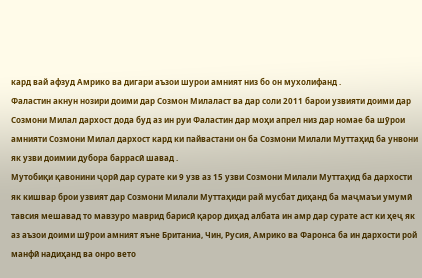кард вай афзуд Амрико ва дигари аъзои шурои амният низ бо он мухолифанд .
Фаластин акнун нозири доими дар Созмон Милаласт ва дар соли 2011 барои узвияти доими дар Созмони Милал дархост дода буд аз ин руи Фаластин дар моҳи апрел низ дар номае ба шӯрои амнияти Созмони Милал дархост кард ки пайвастани он ба Созмони Милали Муттаҳид ба унвони як узви доимии дубора баррасӣ шавад .
Мутобиқи қавонини ҷорӣ дар сурате ки 9 узв аз 15 узви Созмони Милали Муттаҳид ба дархости як кишвар брои узвият дар Созмони Милали Муттаҳиди рай мусбат диҳанд ба маҷмаъи умумӣ тавсия мешавад то мавзуро маврид барисӣ қарор диҳад албата ин амр дар сурате аст ки ҳеҷ як аз аъзои доими шӯрои амният яъне Британиа, Чин, Русия, Амрико ва Фаронса ба ин дархости рой манфӣ надиҳанд ва онро вето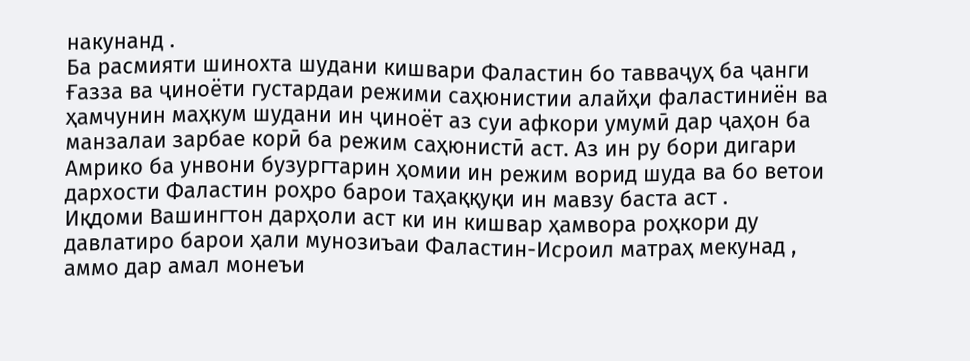накунанд .
Ба расмияти шинохта шудани кишвари Фаластин бо тавваҷуҳ ба ҷанги Ғазза ва ҷиноёти густардаи режими саҳюнистии алайҳи фаластиниён ва ҳамчунин маҳкум шудани ин ҷиноёт аз суи афкори умумӣ дар ҷаҳон ба манзалаи зарбае корӣ ба режим саҳюнистӣ аст. Аз ин ру бори дигари Амрико ба унвони бузургтарин ҳомии ин режим ворид шуда ва бо ветои дархости Фаластин роҳро барои таҳаққуқи ин мавзу баста аст .
Иқдоми Вашингтон дарҳоли аст ки ин кишвар ҳамвора роҳкори ду давлатиро барои ҳали мунозиъаи Фаластин-Исроил матраҳ мекунад , аммо дар амал монеъи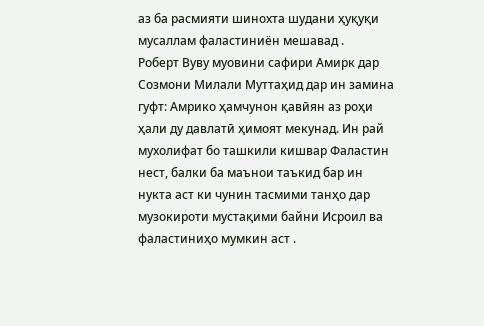аз ба расмияти шинохта шудани ҳуқуқи мусаллам фаластиниён мешавад .
Роберт Вуву муовини сафири Амирк дар Созмони Милали Муттаҳид дар ин замина гуфт: Амрико ҳамчунон қавӣян аз роҳи ҳали ду давлатӣ ҳимоят мекунад. Ин рай мухолифат бо ташкили кишвар Фаластин нест, балки ба маънои таъкид бар ин нукта аст ки чунин тасмими танҳо дар музокироти мустақими байни Исроил ва фаластиниҳо мумкин аст .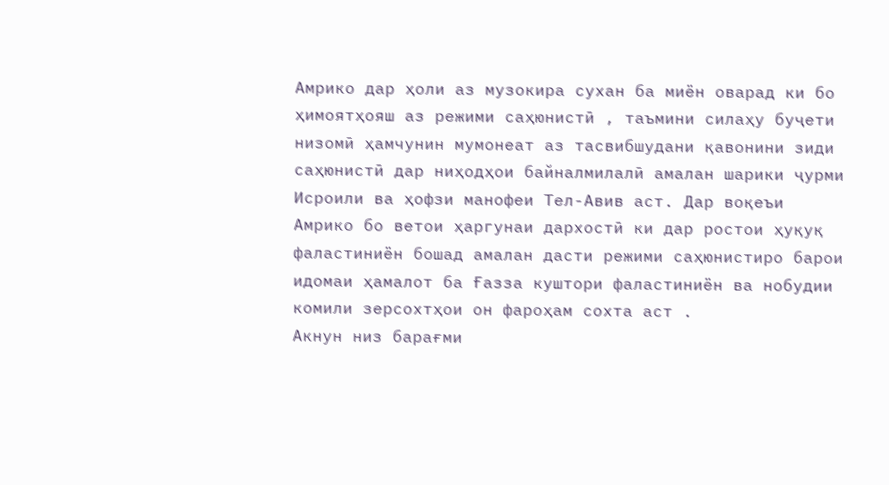Амрико дар ҳоли аз музокира сухан ба миён оварад ки бо ҳимоятҳояш аз режими саҳюнистӣ , таъмини силаҳу буҷети низомӣ ҳамчунин мумонеат аз тасвибшудани қавонини зиди саҳюнистӣ дар ниҳодҳои байналмилалӣ амалан шарики ҷурми Исроили ва ҳофзи манофеи Тел-Авив аст. Дар воқеъи Амрико бо ветои ҳаргунаи дархостӣ ки дар ростои ҳуқуқ фаластиниён бошад амалан дасти режими саҳюнистиро барои идомаи ҳамалот ба Ғазза куштори фаластиниён ва нобудии комили зерсохтҳои он фароҳам сохта аст .
Акнун низ барағми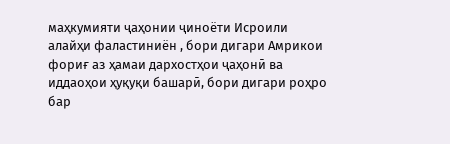маҳкумияти ҷаҳонии ҷиноёти Исроили алайҳи фаластиниён , бори дигари Амрикои фориғ аз ҳамаи дархостҳои ҷаҳонӣ ва иддаоҳои ҳуқуқи башарӣ, бори дигари роҳро бар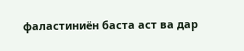фаластиниён баста аст ва дар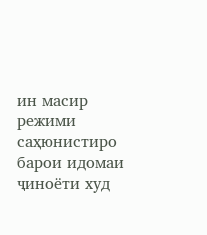ин масир режими саҳюнистиро барои идомаи ҷиноёти худ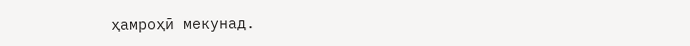ҳамроҳӣ мекунад.